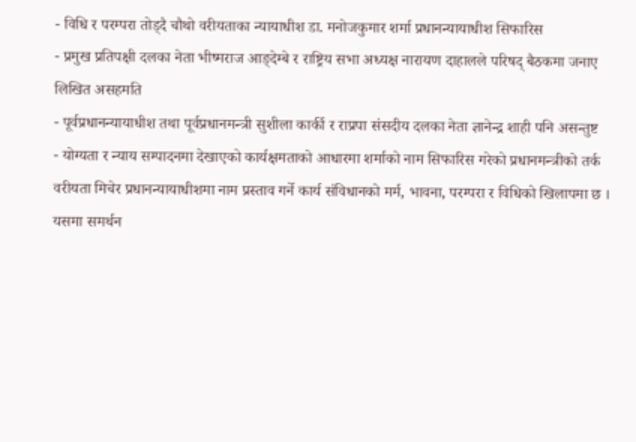- विधि र परम्परा तोड्दै चौथो वरीयताका न्यायाधीश डा. मनोजकुमार शर्मा प्रधानन्यायाधीश सिफारिस
- प्रमुख प्रतिपक्षी दलका नेता भीष्मराज आङ्देम्बे र राष्ट्रिय सभा अध्यक्ष नारायण दाहालले परिषद् बैठकमा जनाए लिखित असहमति
- पूर्वप्रधानन्यायाधीश तथा पूर्वप्रधानमन्त्री सुशीला कार्की र राप्रपा संसदीय दलका नेता ज्ञानेन्द्र शाही पनि असन्तुष्ट
- योग्यता र न्याय सम्पादनमा देखाएको कार्यक्षमताको आधारमा शर्माको नाम सिफारिस गरेको प्रधानमन्त्रीको तर्क
वरीयता मिचेर प्रधानन्यायाधीशमा नाम प्रस्ताव गर्ने कार्य संविधानको मर्म, भावना, परम्परा र विधिको खिलापमा छ । यसमा समर्थन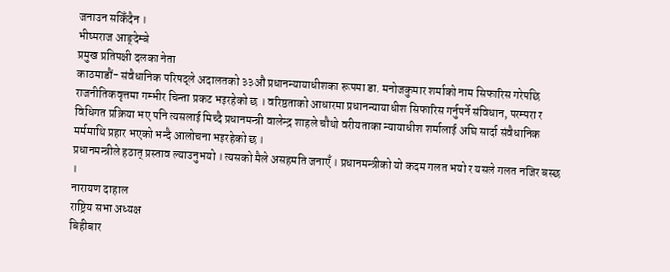जनाउन सकिँदैन ।
भीष्मराज आङ्देम्बे
प्रमुख प्रतिपक्षी दलका नेता
काठमाडौं- संवैधानिक परिषद्ले अदालतको ३३औं प्रधानन्यायाधीशका रूपमा डा. मनोजकुमार शर्माको नाम सिफारिस गरेपछि राजनीतिकवृत्तमा गम्भीर चिन्ता प्रकट भइरहेको छ । वरिष्ठताको आधारमा प्रधानन्यायाधीश सिफारिस गर्नुपर्ने संविधान, परम्परा र विधिगत प्रक्रिया भए पनि त्यसलाई मिच्दै प्रधानमन्त्री वालेन्द्र शाहले चौथो वरीयताका न्यायाधीश शर्मालाई अघि सार्दा संवैधानिक मर्ममाथि प्रहार भएको भन्दै आलोचना भइरहेको छ ।
प्रधानमन्त्रीले हठात् प्रस्ताव ल्याउनुभयो । त्यसको मैले असहमति जनाएँ । प्रधानमन्त्रीको यो कदम गलत भयो र यसले गलत नजिर बस्छ ।
नारायण दाहाल
राष्ट्रिय सभा अध्यक्ष
बिहीबार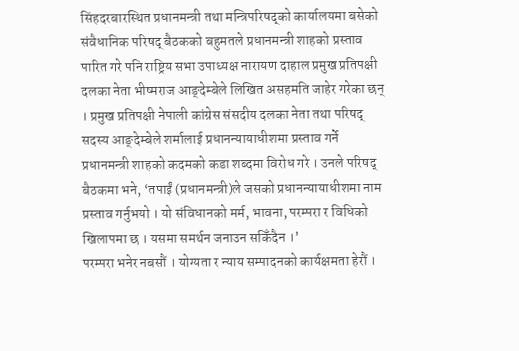सिंहदरबारस्थित प्रधानमन्त्री तथा मन्त्रिपरिषद्को कार्यालयमा बसेको संवैधानिक परिषद् बैठकको बहुमतले प्रधानमन्त्री शाहको प्रस्ताव पारित गरे पनि राष्ट्रिय सभा उपाध्यक्ष नारायण दाहाल प्रमुख प्रतिपक्षी दलका नेता भीष्मराज आङ्देम्बेले लिखित असहमति जाहेर गरेका छन् । प्रमुख प्रतिपक्षी नेपाली कांग्रेस संसदीय दलका नेता तथा परिषद् सदस्य आङ्देम्बेले शर्मालाई प्रधानन्यायाधीशमा प्रस्ताव गर्ने प्रधानमन्त्री शाहको कदमको कडा शब्दमा विरोध गरे । उनले परिषद् बैठकमा भने, ‘तपाईं (प्रधानमन्त्री)ले जसको प्रधानन्यायाधीशमा नाम प्रस्ताव गर्नुभयो । यो संविधानको मर्म, भावना, परम्परा र विधिको खिलापमा छ । यसमा समर्थन जनाउन सकिँदैन ।’
परम्परा भनेर नबसौं । योग्यता र न्याय सम्पादनको कार्यक्षमता हेरौं ।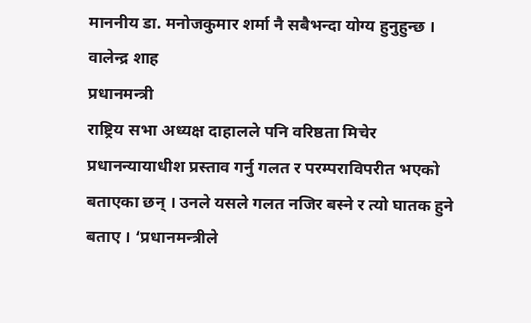माननीय डा. मनोजकुमार शर्मा नै सबैभन्दा योग्य हुनुहुन्छ ।
वालेन्द्र शाह
प्रधानमन्त्री
राष्ट्रिय सभा अध्यक्ष दाहालले पनि वरिष्ठता मिचेर प्रधानन्यायाधीश प्रस्ताव गर्नु गलत र परम्पराविपरीत भएको बताएका छन् । उनले यसले गलत नजिर बस्ने र त्यो घातक हुने बताए । ‘प्रधानमन्त्रीले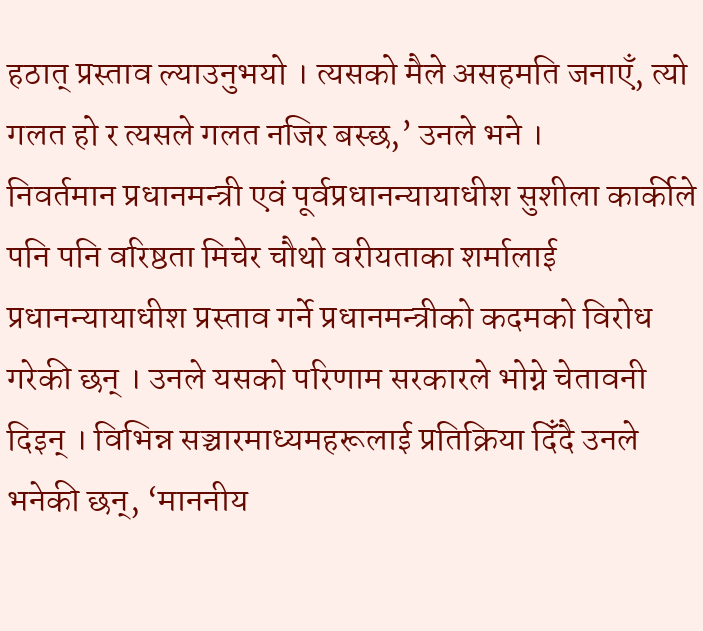हठात् प्रस्ताव ल्याउनुभयो । त्यसको मैले असहमति जनाएँ, त्यो गलत हो र त्यसले गलत नजिर बस्छ,’ उनले भने ।
निवर्तमान प्रधानमन्त्री एवं पूर्वप्रधानन्यायाधीश सुशीला कार्कीले पनि पनि वरिष्ठता मिचेर चौथो वरीयताका शर्मालाई प्रधानन्यायाधीश प्रस्ताव गर्ने प्रधानमन्त्रीको कदमको विरोध गरेकी छन् । उनले यसको परिणाम सरकारले भोग्ने चेतावनी दिइन् । विभिन्न सञ्चारमाध्यमहरूलाई प्रतिक्रिया दिँदै उनले भनेकी छन्, ‘माननीय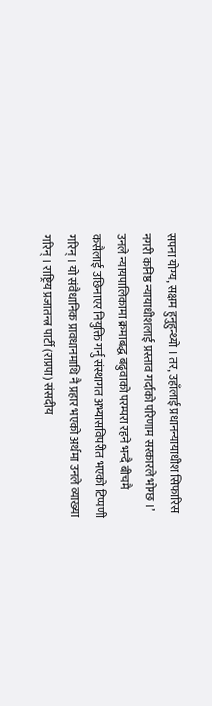सपना योग्य, सक्षम हुनुहुन्थ्यो । तर, उहाँलाई प्रधानन्यायाधीश सिफारिस नगरी कनिष्ठ न्यायाधीशलाई प्रस्ताव गर्दाको परिणाम सरकारले भोग्छ ।’
उनले न्यायपालिकामा क्रमाबद्ध बढुवाको परम्परा रहने भन्दै बीचमै कसैलाई उछिनाएर नियुक्ति गर्नु संस्थागत अभ्यासविपरीत भएको टिप्पणी गरिन् । यो संवैधानिक प्रावधानमाथि नै प्रहार भएको अर्थमा उनले व्याख्या गरिन् । राष्ट्रिय प्रजातन्त्र पार्टी (राप्रपा) संसदीय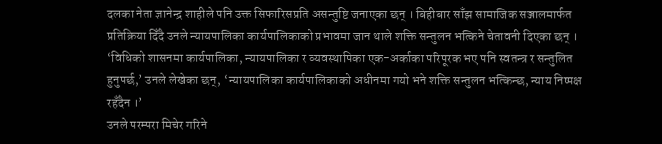दलका नेता ज्ञानेन्द्र शाहीले पनि उक्त सिफारिसप्रति असन्तुष्टि जनाएका छन् । बिहीबार साँझ सामाजिक सञ्जालमार्फत प्रतिक्रिया दिँदै उनले न्यायपालिका कार्यपालिकाको प्रभावमा जान थाले शक्ति सन्तुलन भत्किने चेतावनी दिएका छन् । ‘विधिको शासनमा कार्यपालिका, न्यायपालिका र व्यवस्थापिका एक-अर्काका परिपूरक भए पनि स्वतन्त्र र सन्तुलित हुनुपर्छ,’ उनले लेखेका छन्, ‘न्यायपालिका कार्यपालिकाको अधीनमा गयो भने शक्ति सन्तुलन भत्किन्छ, न्याय निष्पक्ष रहँदैन ।’
उनले परम्परा मिचेर गरिने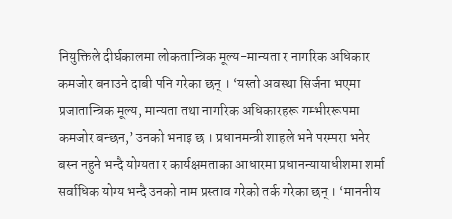नियुक्तिले दीर्घकालमा लोकतान्त्रिक मूल्य-मान्यता र नागरिक अधिकार कमजोर बनाउने दाबी पनि गरेका छन् । ‘यस्तो अवस्था सिर्जना भएमा प्रजातान्त्रिक मूल्य, मान्यता तथा नागरिक अधिकारहरू गम्भीररूपमा कमजोर बन्छन,’ उनको भनाइ छ । प्रधानमन्त्री शाहले भने परम्परा भनेर बस्न नहुने भन्दै योग्यता र कार्यक्षमताका आधारमा प्रधानन्यायाधीशमा शर्मा सर्वाधिक योग्य भन्दै उनको नाम प्रस्ताव गरेको तर्क गरेका छन् । ‘माननीय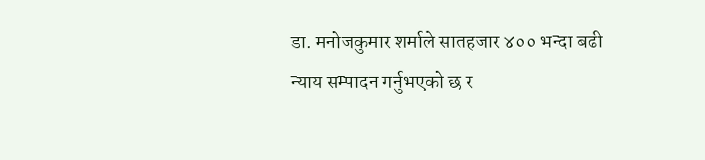डा. मनोजकुमार शर्माले सातहजार ४०० भन्दा बढी न्याय सम्पादन गर्नुभएको छ र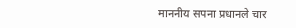माननीय सपना प्रधानले चार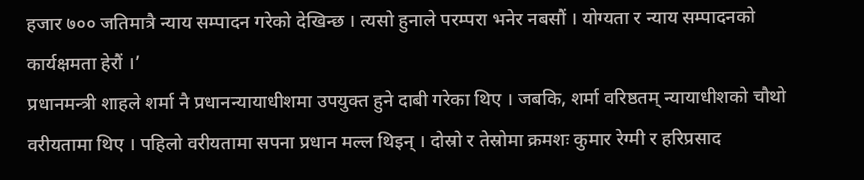हजार ७०० जतिमात्रै न्याय सम्पादन गरेको देखिन्छ । त्यसो हुनाले परम्परा भनेर नबसौं । योग्यता र न्याय सम्पादनको कार्यक्षमता हेरौं ।’
प्रधानमन्त्री शाहले शर्मा नै प्रधानन्यायाधीशमा उपयुक्त हुने दाबी गरेका थिए । जबकि, शर्मा वरिष्ठतम् न्यायाधीशको चौथो वरीयतामा थिए । पहिलो वरीयतामा सपना प्रधान मल्ल थिइन् । दोस्रो र तेस्रोमा क्रमशः कुमार रेग्मी र हरिप्रसाद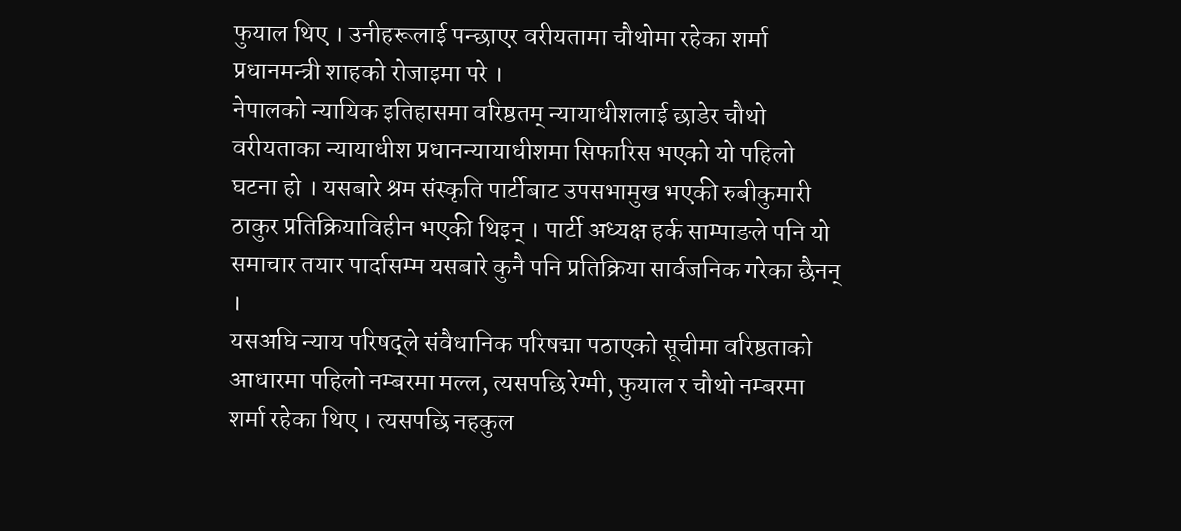फुयाल थिए । उनीहरूलाई पन्छाएर वरीयतामा चौथोमा रहेका शर्मा प्रधानमन्त्री शाहको रोजाइमा परे ।
नेपालको न्यायिक इतिहासमा वरिष्ठतम् न्यायाधीशलाई छाडेर चौथो वरीयताका न्यायाधीश प्रधानन्यायाधीशमा सिफारिस भएको यो पहिलो घटना हो । यसबारे श्रम संस्कृति पार्टीबाट उपसभामुख भएकी रुबीकुमारी ठाकुर प्रतिक्रियाविहीन भएकी थिइन् । पार्टी अध्यक्ष हर्क साम्पाङले पनि यो समाचार तयार पार्दासम्म यसबारे कुनै पनि प्रतिक्रिया सार्वजनिक गरेका छैनन् ।
यसअघि न्याय परिषद्ले संवैधानिक परिषद्मा पठाएको सूचीमा वरिष्ठताको आधारमा पहिलो नम्बरमा मल्ल, त्यसपछि रेग्मी, फुयाल र चौथो नम्बरमा शर्मा रहेका थिए । त्यसपछि नहकुल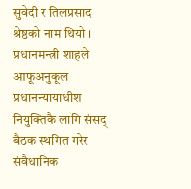सुवेदी र तिलप्रसाद श्रेष्ठको नाम थियो । प्रधानमन्त्री शाहले आफूअनुकूल प्रधानन्यायाधीश नियुक्तिकै लागि संसद् बैठक स्थगित गरेर संवैधानिक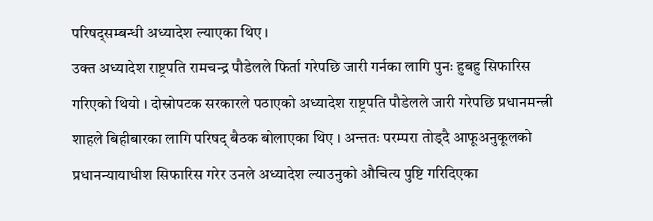परिषद्सम्बन्धी अध्यादेश ल्याएका थिए ।
उक्त अध्यादेश राष्ट्रपति रामचन्द्र पौडेलले फिर्ता गरेपछि जारी गर्नका लागि पुनः हुबहु सिफारिस गरिएको थियो । दोस्रोपटक सरकारले पठाएको अध्यादेश राष्ट्रपति पौडेलले जारी गरेपछि प्रधानमन्त्री शाहले बिहीबारका लागि परिषद् बैठक बोलाएका थिए । अन्ततः परम्परा तोड्दै आफूअनुकूलको प्रधानन्यायाधीश सिफारिस गरेर उनले अध्यादेश ल्याउनुको औचित्य पुष्टि गरिदिएका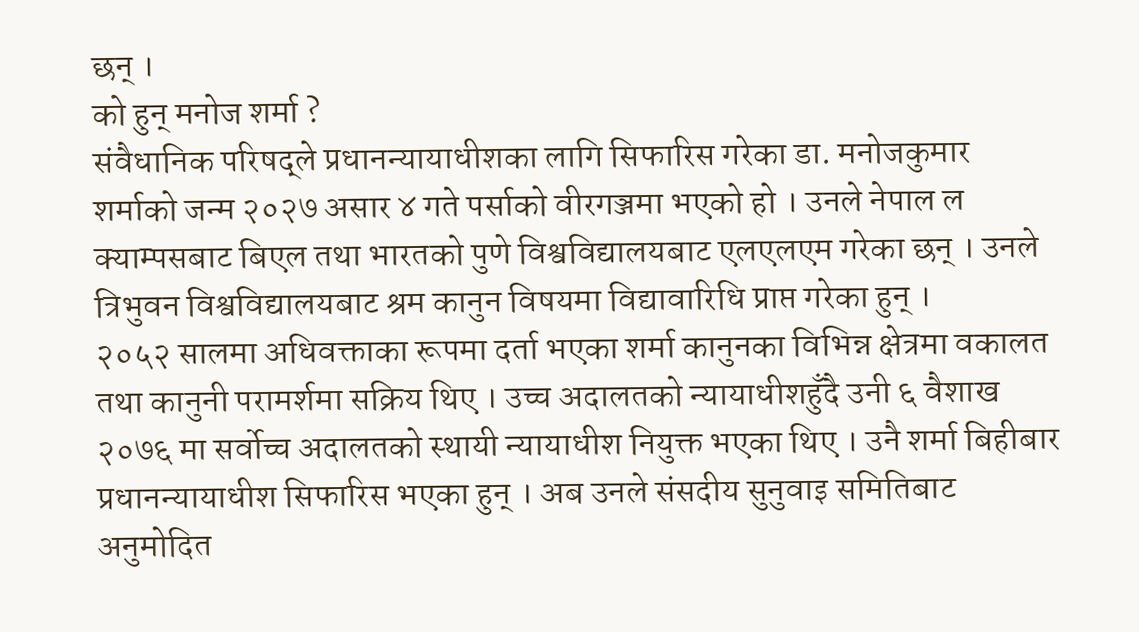छन् ।
को हुन् मनोज शर्मा ?
संवैधानिक परिषद्ले प्रधानन्यायाधीशका लागि सिफारिस गरेका डा. मनोजकुमार शर्माको जन्म २०२७ असार ४ गते पर्साको वीरगञ्जमा भएको हो । उनले नेपाल ल क्याम्पसबाट बिएल तथा भारतको पुणे विश्वविद्यालयबाट एलएलएम गरेका छन् । उनले त्रिभुवन विश्वविद्यालयबाट श्रम कानुन विषयमा विद्यावारिधि प्राप्त गरेका हुन् ।
२०५२ सालमा अधिवक्ताका रूपमा दर्ता भएका शर्मा कानुनका विभिन्न क्षेत्रमा वकालत तथा कानुनी परामर्शमा सक्रिय थिए । उच्च अदालतको न्यायाधीशहुँदै उनी ६ वैशाख २०७६ मा सर्वोच्च अदालतको स्थायी न्यायाधीश नियुक्त भएका थिए । उनै शर्मा बिहीबार प्रधानन्यायाधीश सिफारिस भएका हुन् । अब उनले संसदीय सुनुवाइ समितिबाट अनुमोदित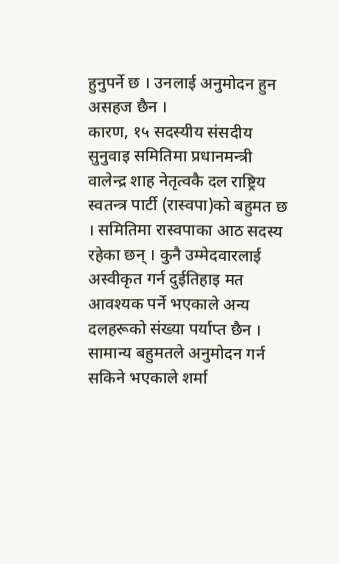हुनुपर्ने छ । उनलाई अनुमोदन हुन असहज छैन ।
कारण, १५ सदस्यीय संसदीय सुनुवाइ समितिमा प्रधानमन्त्री वालेन्द्र शाह नेतृत्वकै दल राष्ट्रिय स्वतन्त्र पार्टी (रास्वपा)को बहुमत छ । समितिमा रास्वपाका आठ सदस्य रहेका छन् । कुनै उम्मेदवारलाई अस्वीकृत गर्न दुईतिहाइ मत आवश्यक पर्ने भएकाले अन्य दलहरूको संख्या पर्याप्त छैन । सामान्य बहुमतले अनुमोदन गर्न सकिने भएकाले शर्मा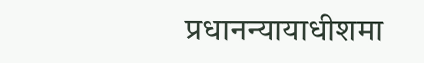प्रधानन्यायाधीशमा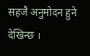सहजै अनुमोदन हुने देखिन्छ ।